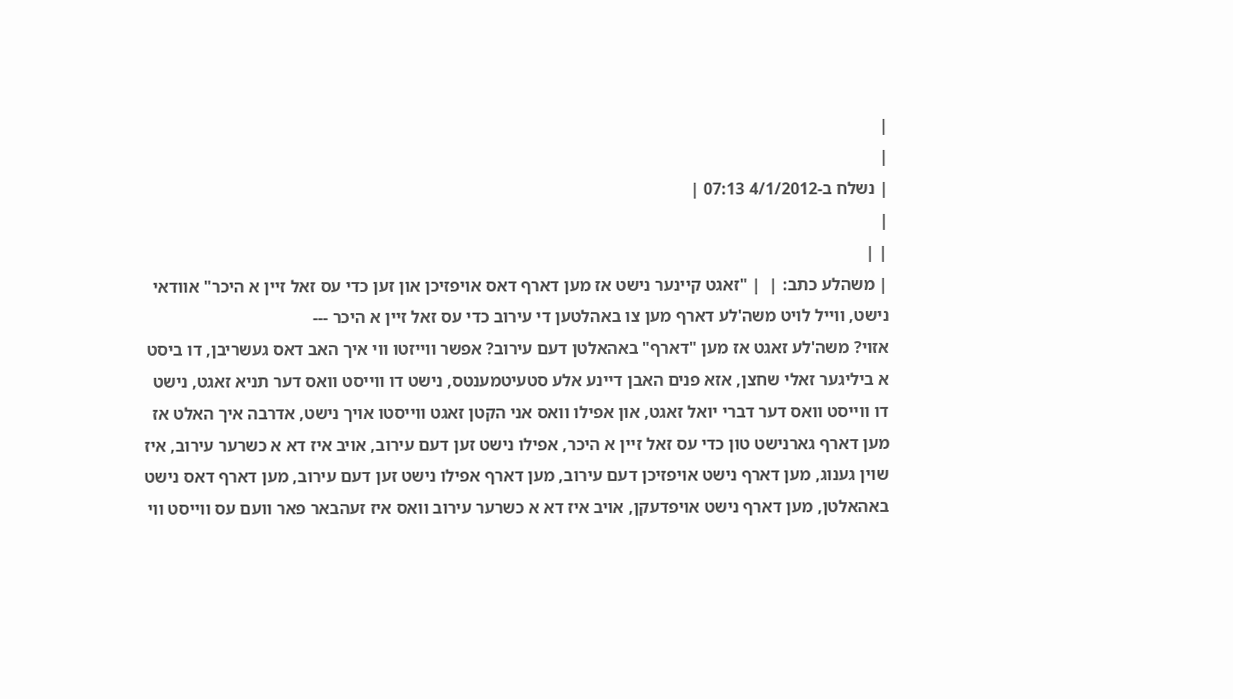|
|
| נשלח ב-4/1/2012 07:13 |
|
| |
| משהלע כתב: |  | "זאגט קיינער נישט אז מען דארף דאס אויפזיכן און זען כדי עס זאל זיין א היכר" אוודאי נישט, ווייל לויט משה'לע דארף מען צו באהלטען די עירוב כדי עס זאל זיין א היכר ---
אזוי? משה'לע זאגט אז מען "דארף" באהאלטן דעם עירוב? אפשר ווייזטו ווי איך האב דאס געשריבן, דו ביסט א ביליגער זאלי שחצן, אזא פנים האבן דיינע אלע סטעיטמענטס, נישט דו ווייסט וואס דער תניא זאגט, נישט דו ווייסט וואס דער דברי יואל זאגט, און אפילו וואס אני הקטן זאגט ווייסטו אויך נישט, אדרבה איך האלט אז מען דארף גארנישט טון כדי עס זאל זיין א היכר, אפילו נישט זען דעם עירוב, אויב איז דא א כשרער עירוב, איז שוין גענוג, מען דארף נישט אויפזיכן דעם עירוב, מען דארף אפילו נישט זען דעם עירוב, מען דארף דאס נישט באהאלטן, מען דארף נישט אויפדעקן, אויב איז דא א כשרער עירוב וואס איז זעהבאר פאר וועם עס ווייסט ווי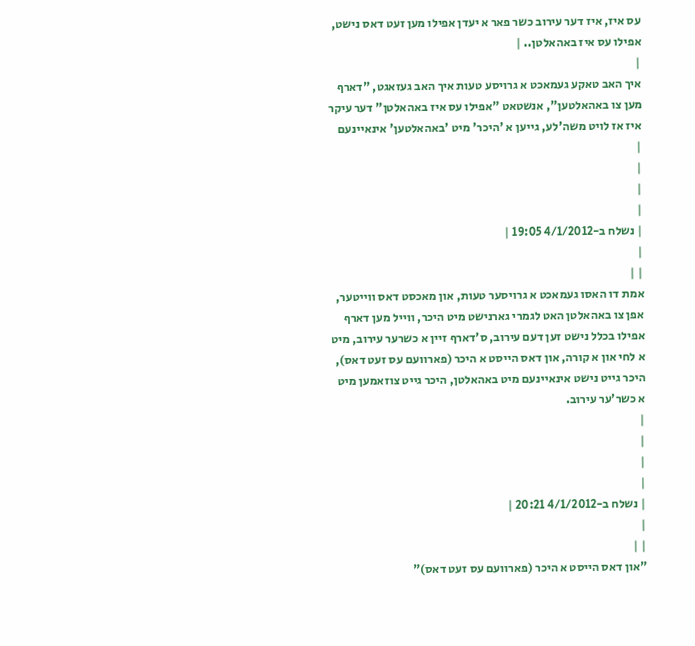עס איז, איז דער עירוב כשר פאר א יעדן אפילו מען זעט דאס נישט, אפילו עס איז באהאלטן.. |
|
איך האב טאקע געמאכט א גרויסע טעות איך האב געזאגט, "דארף מען צו באהאלטען", אנשטאט "אפילו עס איז באהאלטן" דער עיקר איז אז לויט משה'לע, גייען א 'היכר' מיט 'באהאלטען' אינאיינעם
|
|
|
|
| נשלח ב-4/1/2012 19:05 |
|
| |
אמת דו האסו געמאכט א גרויסער טעות, און מאכסט דאס ווייטער, אפן צו באהאלטן האט לגמרי גארנישט מיט היכר, ווייל מען דארף אפילו בכלל נישט זען דעם עירוב, ס'דארף זיין א כשרער עירוב, מיט א לחי און א קורה, און דאס הייסט א היכר (פארוועם עס זעט דאס), היכר גייט נישט אינאיינעם מיט באהאלטן, היכר גייט צוזאמען מיט א כשר'ער עירוב.
|
|
|
|
| נשלח ב-4/1/2012 20:21 |
|
| |
"און דאס הייסט א היכר (פארוועם עס זעט דאס)"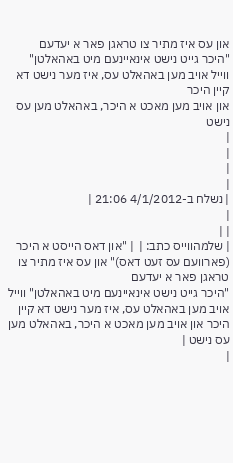און עס איז מתיר צו טראגן פאר א יעדעם
"היכר גייט נישט אינאיינעם מיט באהאלטן"
ווייל אויב מען באהאלט עס, איז מער נישט דא קיין היכר
און אויב מען מאכט א היכר, באהאלט מען עס נישט
|
|
|
|
| נשלח ב-4/1/2012 21:06 |
|
| |
| שלמהווייס כתב: |  | "און דאס הייסט א היכר (פארוועם עס זעט דאס)" און עס איז מתיר צו טראגן פאר א יעדעם
"היכר גייט נישט אינאיינעם מיט באהאלטן" ווייל אויב מען באהאלט עס, איז מער נישט דא קיין היכר און אויב מען מאכט א היכר, באהאלט מען עס נישט |
|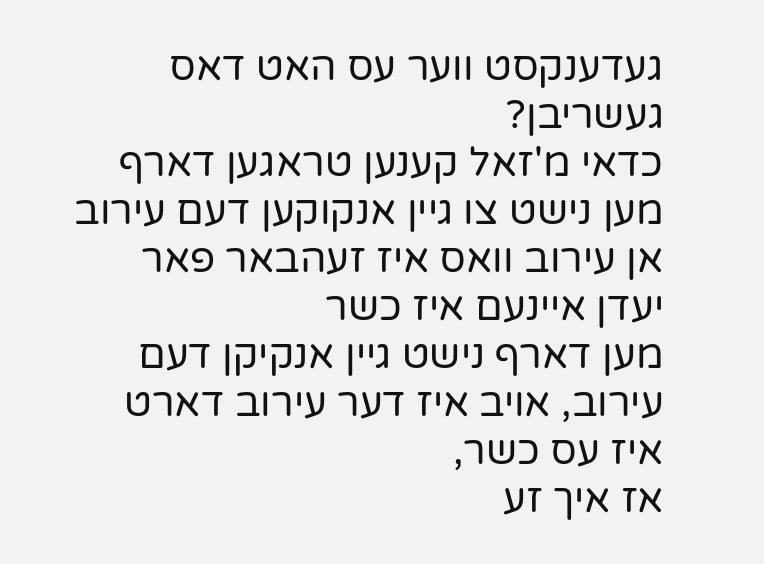געדענקסט ווער עס האט דאס געשריבן?
כדאי מ'זאל קענען טראגען דארף מען נישט צו גיין אנקוקען דעם עירוב אן עירוב וואס איז זעהבאר פאר יעדן איינעם איז כשר
מען דארף נישט גיין אנקיקן דעם עירוב, אויב איז דער עירוב דארט איז עס כשר,
אז איך זע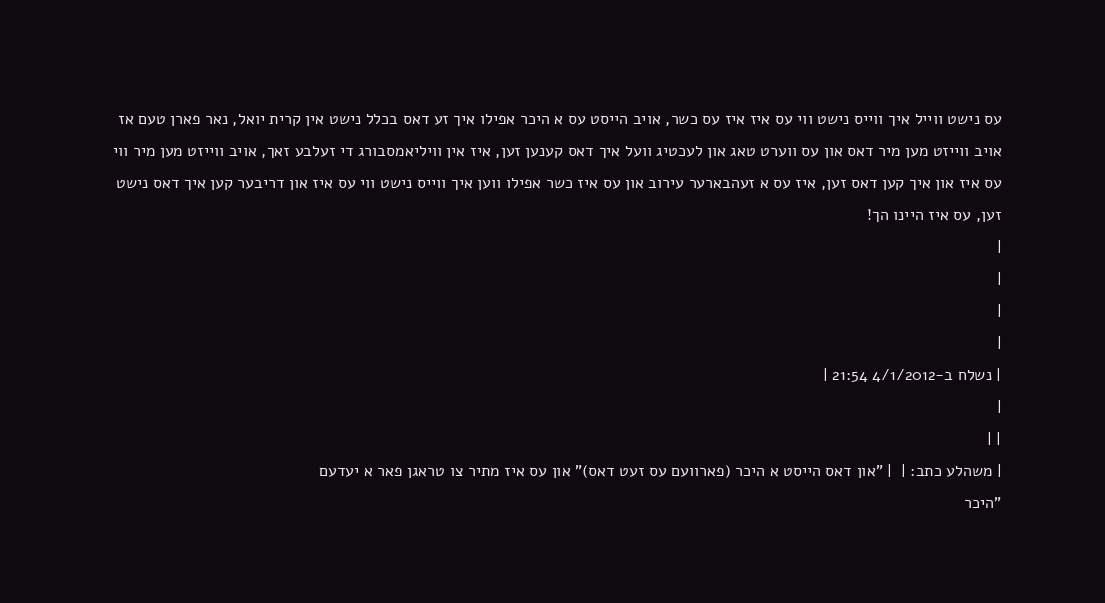עס נישט ווייל איך ווייס נישט ווי עס איז איז עס כשר, אויב הייסט עס א היכר אפילו איך זע דאס בכלל נישט אין קרית יואל, נאר פארן טעם אז אויב ווייזט מען מיר דאס און עס ווערט טאג און לעכטיג וועל איך דאס קענען זען, איז אין וויליאמסבורג די זעלבע זאך, אויב ווייזט מען מיר ווי עס איז און איך קען דאס זען, איז עס א זעהבארער עירוב און עס איז כשר אפילו ווען איך ווייס נישט ווי עס איז און דריבער קען איך דאס נישט זען, עס איז היינו הך!
|
|
|
|
| נשלח ב-4/1/2012 21:54 |
|
| |
| משהלע כתב: |  | "און דאס הייסט א היכר (פארוועם עס זעט דאס)" און עס איז מתיר צו טראגן פאר א יעדעם
"היכר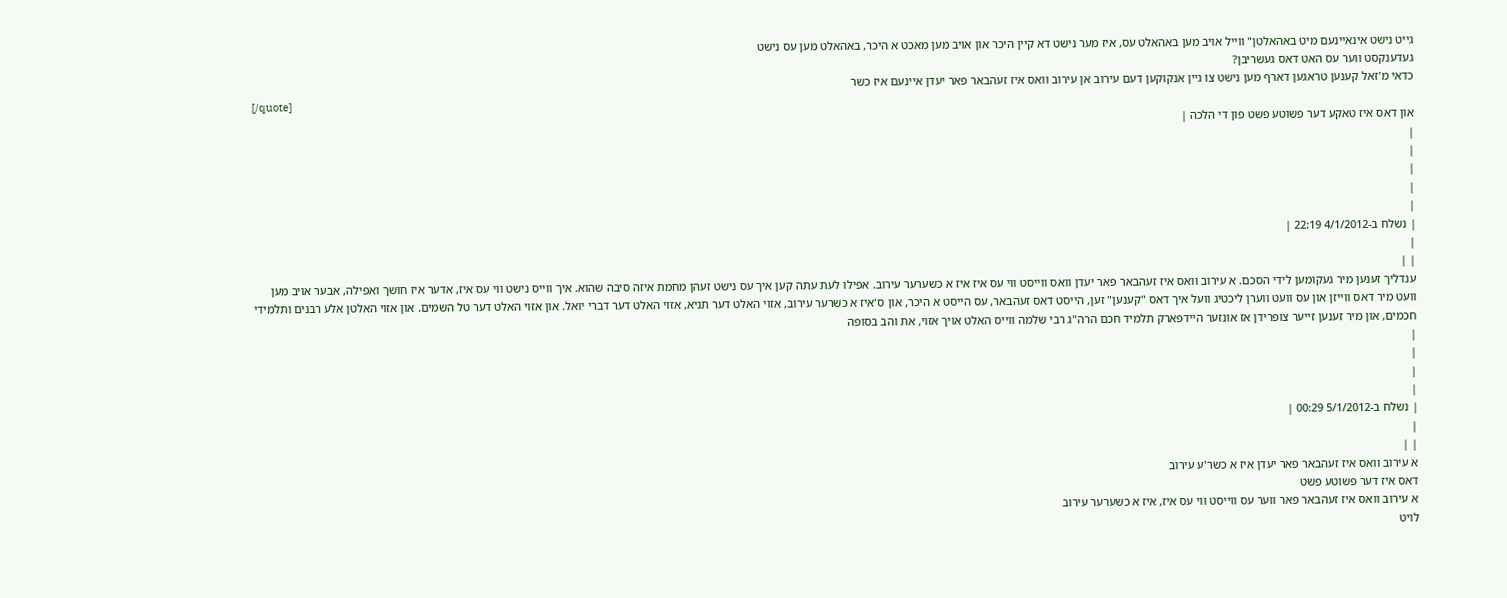גייט נישט אינאיינעם מיט באהאלטן" ווייל אויב מען באהאלט עס, איז מער נישט דא קיין היכר און אויב מען מאכט א היכר, באהאלט מען עס נישט
געדענקסט ווער עס האט דאס געשריבן?
כדאי מ'זאל קענען טראגען דארף מען נישט צו גיין אנקוקען דעם עירוב אן עירוב וואס איז זעהבאר פאר יעדן איינעם איז כשר
[/quote]
און דאס איז טאקע דער פשוטע פשט פון די הלכה |
|
|
|
|
|
| נשלח ב-4/1/2012 22:19 |
|
| |
ענדליך זענען מיר געקומען לידי הסכם. א עירוב וואס איז זעהבאר פאר יעדן וואס ווייסט ווי עס איז איז א כשערער עירוב. אפילו לעת עתה קען איך עס נישט זעהן מחמת איזה סיבה שהוא. איך ווייס נישט ווי עס איז, אדער איז חושך ואפילה, אבער אויב מען וועט מיר דאס ווייזן און עס וועט ווערן ליכטיג וועל איך דאס "קענען" זען, הייסט דאס זעהבאר, עס הייסט א היכר, און ס'איז א כשרער עירוב, אזוי האלט דער תניא, אזוי האלט דער דברי יואל. און אזוי האלט דער טל השמים. און אזוי האלטן אלע רבנים ותלמידי חכמים, און מיר זענען זייער צופרידן אז אונזער היידפארק תלמיד חכם הרה"ג רבי שלמה ווייס האלט אויך אזוי, את והב בסופה
|
|
|
|
| נשלח ב-5/1/2012 00:29 |
|
| |
א עירוב וואס איז זעהבאר פאר יעדן איז א כשר'ע עירוב
דאס איז דער פשוטע פשט
א עירוב וואס איז זעהבאר פאר ווער עס ווייסט ווי עס איז, איז א כשערער עירוב
לויט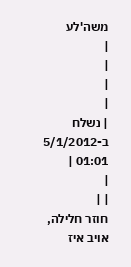משה'לע
|
|
|
|
| נשלח ב-5/1/2012 01:01 |
|
| |
חוזר חלילה, אויב איז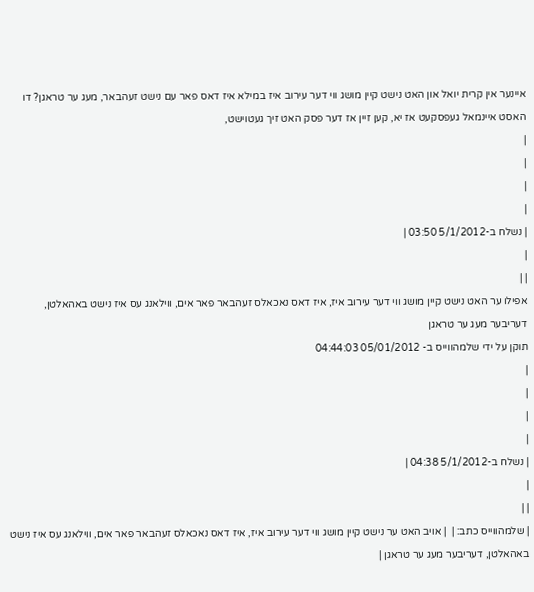איינער אין קרית יואל און האט נישט קיין מושג ווי דער עירוב איז במילא איז דאס פאר עם נישט זעהבאר, מעג ער טראגן? דו האסט איינמאל געפסקעט אז יא, קען זיין אז דער פסק האט זיך געטוישט,
|
|
|
|
| נשלח ב-5/1/2012 03:50 |
|
| |
אפילו ער האט נישט קיין מושג ווי דער עירוב איז, איז דאס נאכאלס זעהבאר פאר אים, ווילאנג עס איז נישט באהאלטן, דעריבער מעג ער טראגן
תוקן על ידי שלמהווייס ב- 05/01/2012 04:44:03
|
|
|
|
| נשלח ב-5/1/2012 04:38 |
|
| |
| שלמהווייס כתב: |  | אויב האט ער נישט קיין מושג ווי דער עירוב איז, איז דאס נאכאלס זעהבאר פאר אים, ווילאנג עס איז נישט באהאלטן, דעריבער מעג ער טראגן |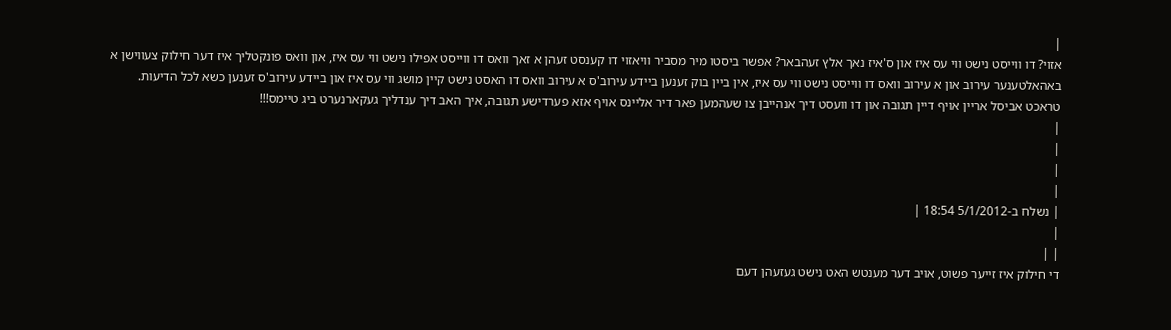|
אזוי? דו ווייסט נישט ווי עס איז און ס'איז נאך אלץ זעהבאר? אפשר ביסטו מיר מסביר וויאזוי דו קענסט זעהן א זאך וואס דו ווייסט אפילו נישט ווי עס איז, און וואס פונקטליך איז דער חילוק צעווישן א באהאלטענער עירוב און א עירוב וואס דו ווייסט נישט ווי עס איז, אין ביין בוק זענען ביידע עירוב'ס א עירוב וואס דו האסט נישט קיין מושג ווי עס איז און ביידע עירוב'ס זענען כשא לכל הדיעות.
טראכט אביסל אריין אויף דיין תגובה און דו וועסט דיך אנהייבן צו שעהמען פאר דיר אליינס אויף אזא פערדישע תגובה, איך האב דיך ענדליך געקארנערט ביג טיימס!!!
|
|
|
|
| נשלח ב-5/1/2012 18:54 |
|
| |
די חילוק איז זייער פשוט, אויב דער מענטש האט נישט געזעהן דעם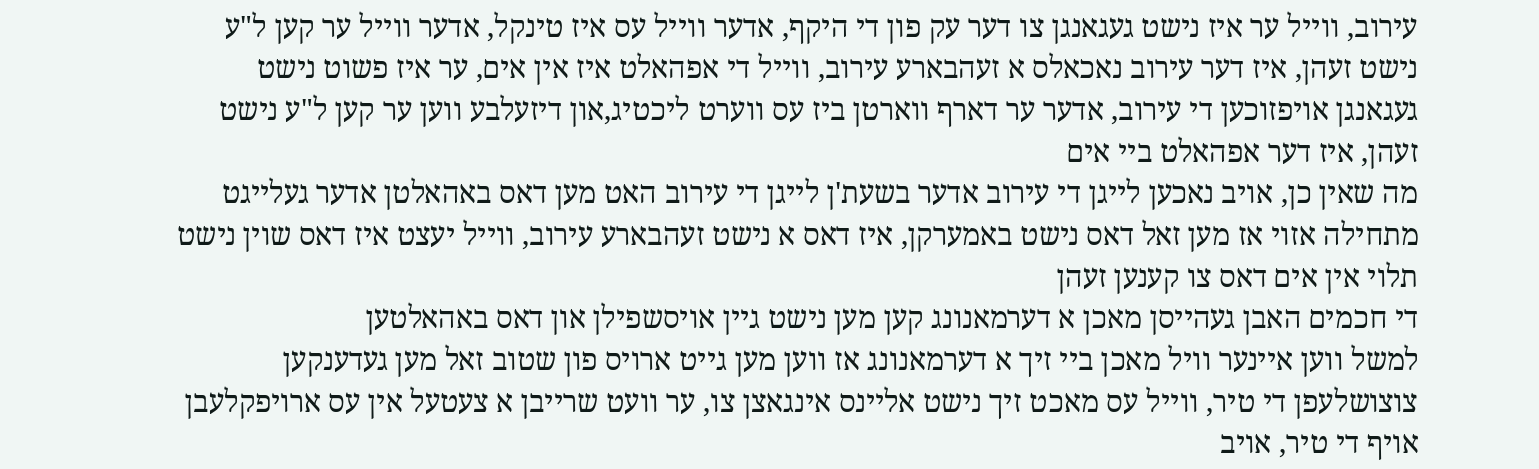עירוב, ווייל ער איז נישט געגאנגן צו דער עק פון די היקף, אדער ווייל עס איז טינקל, אדער ווייל ער קען ל"ע נישט זעהן, איז דער עירוב נאכאלס א זעהבארע עירוב, ווייל די אפהאלט איז אין אים, ער איז פשוט נישט געגאנגן אויפזוכען די עירוב, אדער ער דארף ווארטן ביז עס ווערט ליכטיג,און דיזעלבע ווען ער קען ל"ע נישט זעהן, איז דער אפהאלט ביי אים
מה שאין כן, אויב נאכען לייגן די עירוב אדער בשעת'ן לייגן די עירוב האט מען דאס באהאלטן אדער געלייגט מתחילה אזוי אז מען זאל דאס נישט באמערקן, איז דאס א נישט זעהבארע עירוב, ווייל יעצט איז דאס שוין נישט תלוי אין אים דאס צו קענען זעהן
די חכמים האבן געהייסן מאכן א דערמאנונג קען מען נישט גיין אויסשפילן און דאס באהאלטען
למשל ווען איינער וויל מאכן ביי זיך א דערמאנונג אז ווען מען גייט ארויס פון שטוב זאל מען געדענקען צוצושלעפן די טיר, ווייל עס מאכט זיך נישט אליינס אינגאצן צו, ער וועט שרייבן א צעטעל אין עס ארויפקלעבן אויף די טיר, אויב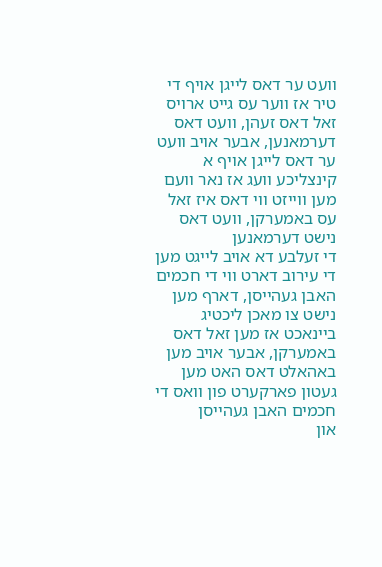וועט ער דאס לייגן אויף די טיר אז ווער עס גייט ארויס זאל דאס זעהן, וועט דאס דערמאנען, אבער אויב וועט ער דאס לייגן אויף א קינצליכע וועג אז נאר וועם מען ווייזט ווי דאס איז זאל עס באמערקן, וועט דאס נישט דערמאנען
די זעלבע דא אויב לייגט מען די עירוב דארט ווי די חכמים האבן געהייסן, דארף מען נישט צו מאכן ליכטיג ביינאכט אז מען זאל דאס באמערקן, אבער אויב מען באהאלט דאס האט מען געטון פארקערט פון וואס די חכמים האבן געהייסן
און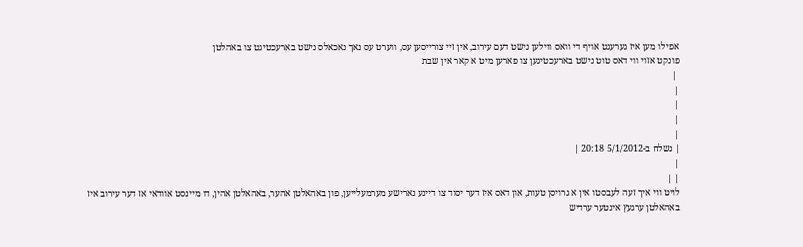אפילו מען איז גערעגט אויף די וואס ווילען נישט דעם עירוב, אין זיי צורייסען עס, ווערט עס נאך נאכאלס נישט בארעכטיגט צו באהלטן
פונקט אזוי ווי דאס טוט נישט בארעכטיגען צו פארען מיט א קאר אין שבת
 |
|
|
|
|
| נשלח ב-5/1/2012 20:18 |
|
| |
לויט ווי איך זעה לעבסטו אין א גרויסן טעות, און דאס איז דער יסוד צו דיינע נארישע מערמעלייען, פון באהאלטן אהער, באהאלטן אהין, דו מיינסט אוודאי אז דער עירוב איז באהאלטן ערגעץ אינטער ערדיש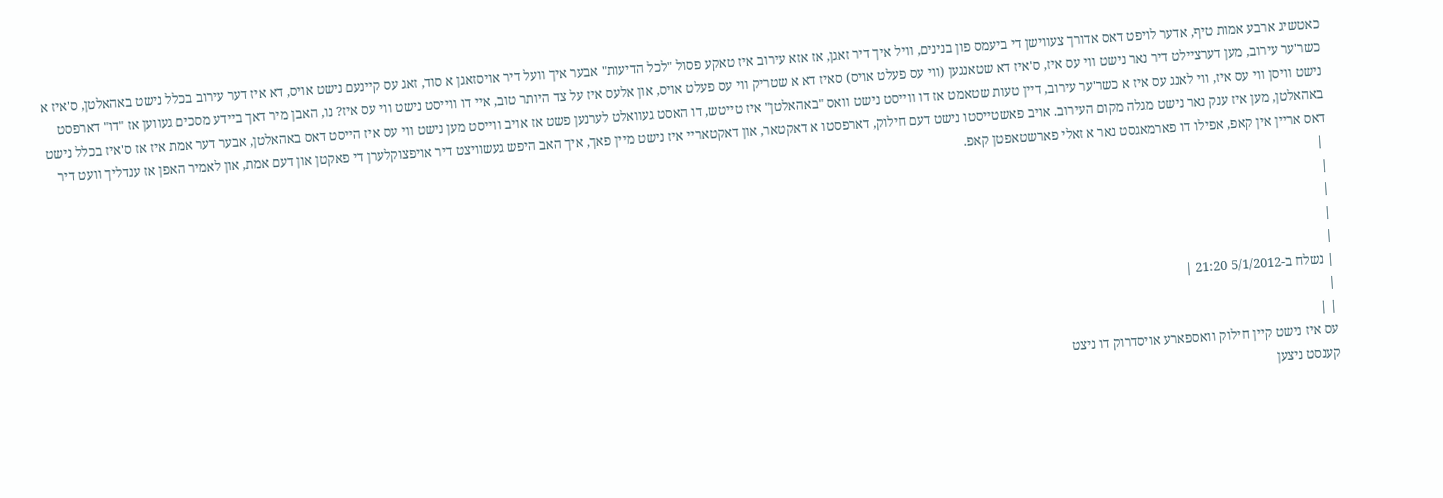כאטשיג ארבע אמות טיף, אדער לויפט דאס אדורך צעווישן די ביעמס פון בנינים, וויל איך דיר זאגן, אז אזא עירוב איז טאקע פסול "לכל הדיעות" אבער איך וועל דיר אויסזאגן א סוד, זאג עס קיינעם נישט אויס, דא איז דער עירוב בכלל נישט באהאלטן, ס'איז א כשר'ער עירוב, מען דערציילט דיר נאר נישט ווי עס איז, ס'איז דא שטאנגען (ווי עס פעלט אויס) סאיז דא א שטריק ווי עס פעלט אויס, און אלעס איז על צד היותר טוב, איי דו ווייסט נישט ווי עס איז? נו, האבן מיר דאך ביידע מסכים געווען אז "דו" דארפסט נישט וויסן ווי עס איז, ווי לאנג עס איז א כשר'ער עירוב, דיין טעות שטאמט אז דו ווייסט נישט וואס "באהאלטן" איז טייטש, דו האסט געוואלט לערנען פשט אז אויב ווייסט מען נישט ווי עס איז הייסט דאס באהאלטן, אבער דער אמת איז אז ס'איז בכלל נישט באהאלטן, מען איז ענק נאר נישט מגלה מקום העירוב. אויב פאשטייסטו נישט דעם חילוק, דארפסטו א דאקטאר, און דאקטאריי איז נישט מיין פאך, איך האב היפש געשוויצט דיר אויפצוקלערן די פאקטן און דעם אמת, און לאמיר האפן אז ענדליך וועט דיר דאס אריין אין קאפ, אפילו דו פארמאגסט נאר א זאלי פארשטאפטן קאפ.
 |
|
|
|
|
| נשלח ב-5/1/2012 21:20 |
|
| |
עס איז נישט קיין חילוק וואספארע אויסדרוק דו ניצט
קענסט ניצען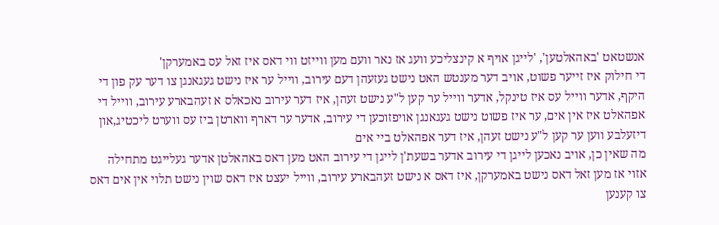אנשטאט 'באהאלטען', 'לייגן אויף א קינצליכע וועג אז נאר וועם מען ווייזט ווי דאס איז זאל עס באמערקן'
די חילוק איז זייער פשוט, אויב דער מענטש האט נישט געזעהן דעם עירוב, ווייל ער איז נישט געגאנגן צו דער עק פון די היקף, אדער ווייל עס איז טינקל, אדער ווייל ער קען ל"ע נישט זעהן, איז דער עירוב נאכאלס א זעהבארע עירוב, ווייל די אפהאלט איז אין אים, ער איז פשוט נישט געגאנגן אויפזוכען די עירוב, אדער ער דארף ווארטן ביז עס ווערט ליכטיג,און דיזעלבע ווען ער קען ל"ע נישט זעהן, איז דער אפהאלט ביי אים
מה שאין כן, אויב נאכען לייגן די עירוב אדער בשעת'ן לייגן די עירוב האט מען דאס באהאלטן אדער געלייגט מתחילה אזוי אז מען זאל דאס נישט באמערקן, איז דאס א נישט זעהבארע עירוב, ווייל יעצט איז דאס שוין נישט תלוי אין אים דאס צו קענען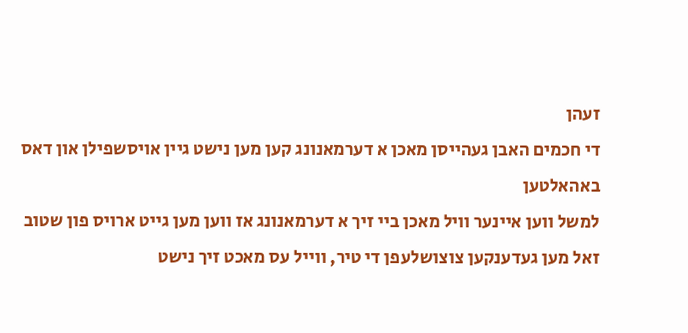זעהן
די חכמים האבן געהייסן מאכן א דערמאנונג קען מען נישט גיין אויסשפילן און דאס באהאלטען
למשל ווען איינער וויל מאכן ביי זיך א דערמאנונג אז ווען מען גייט ארויס פון שטוב זאל מען געדענקען צוצושלעפן די טיר, ווייל עס מאכט זיך נישט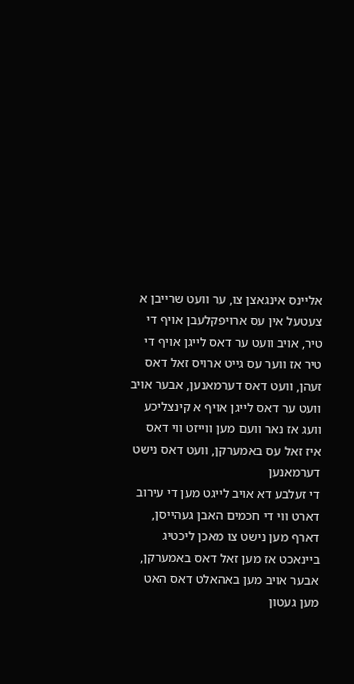אליינס אינגאצן צו, ער וועט שרייבן א צעטעל אין עס ארויפקלעבן אויף די טיר, אויב וועט ער דאס לייגן אויף די טיר אז ווער עס גייט ארויס זאל דאס זעהן, וועט דאס דערמאנען, אבער אויב וועט ער דאס לייגן אויף א קינצליכע וועג אז נאר וועם מען ווייזט ווי דאס איז זאל עס באמערקן, וועט דאס נישט דערמאנען
די זעלבע דא אויב לייגט מען די עירוב דארט ווי די חכמים האבן געהייסן, דארף מען נישט צו מאכן ליכטיג ביינאכט אז מען זאל דאס באמערקן, אבער אויב מען באהאלט דאס האט מען געטון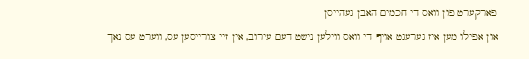פארקערט פון וואס די חכמים האבן געהייסן
און אפילו מען איז גערעגט אויף די וואס ווילען נישט דעם עירוב, אין זיי צורייסען עס, ווערט עס נאך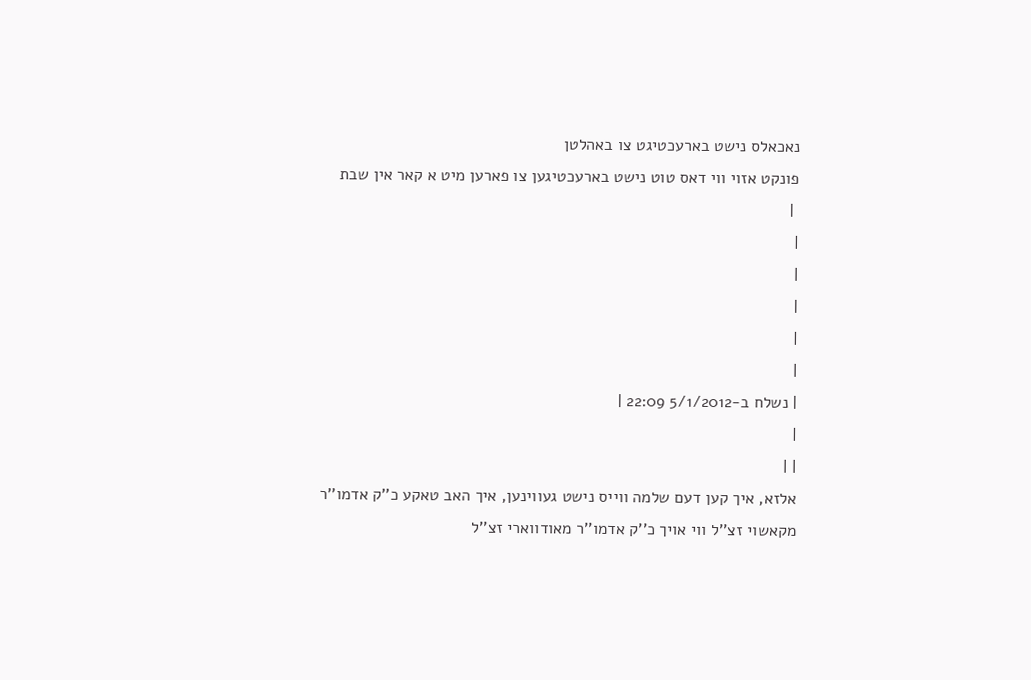נאכאלס נישט בארעכטיגט צו באהלטן
פונקט אזוי ווי דאס טוט נישט בארעכטיגען צו פארען מיט א קאר אין שבת
 |
|
|
|
|
|
| נשלח ב-5/1/2012 22:09 |
|
| |
אלזא, איך קען דעם שלמה ווייס נישט געווינען, איך האב טאקע כ''ק אדמו''ר מקאשוי זצ''ל ווי אויך כ''ק אדמו''ר מאודווארי זצ''ל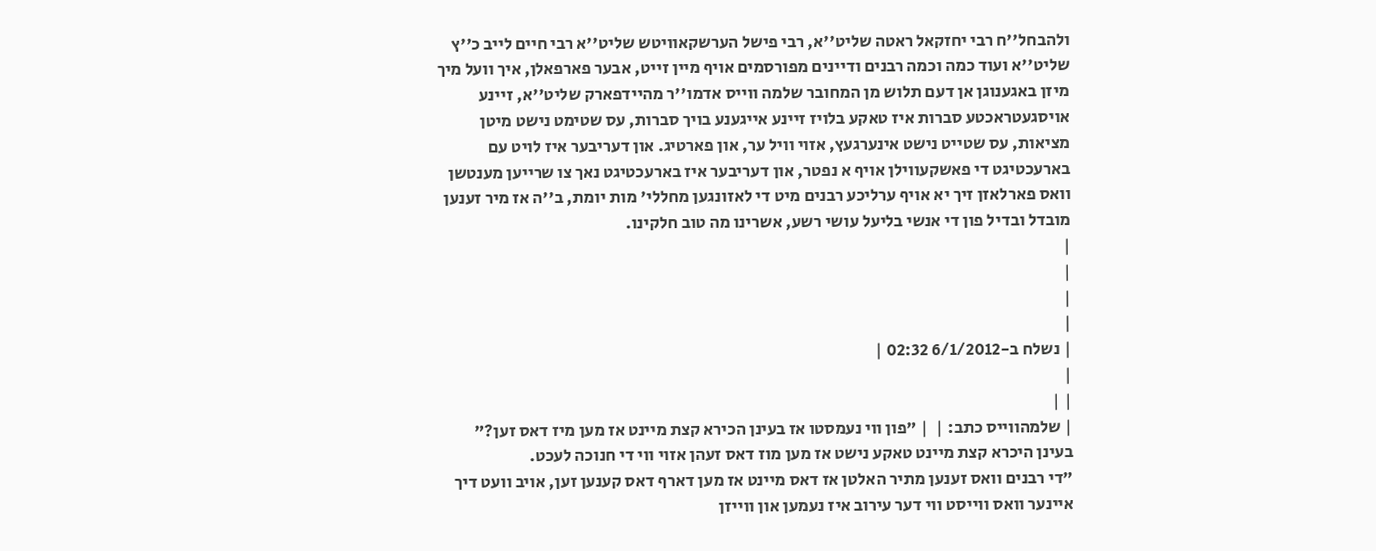ולהבחל''ח רבי יחזקאל ראטה שליט''א, רבי פישל הערשקאוויטש שליט''א רבי חיים לייב כ''ץ שליט''א ועוד כמה וכמה רבנים ודיינים מפורסמים אויף מיין זייט, אבער פארפאלן, איך וועל מיך מיזן באגענוגן אן דעם תלוש מן המחובר שלמה ווייס אדמו''ר מהיידפארק שליט''א, זיינע אויסגעטראכטע סברות איז טאקע בלויז זיינע אייגענע בויך סברות, עס שטימט נישט מיטן מציאות, עס שטייט נישט אינערגעץ, אזוי וויל ער, און פארטיג. און דעריבער איז לויט עם בארעכטיגט די פאשקעווילן אויף א נפטר, און דעריבער איז בארעכטיגט נאך צו שרייען מענטשן וואס פארלאזן זיך יא אויף ערליכע רבנים מיט די לאזונגען מחללי' מות יומת, ב''ה אז מיר זענען מובדל ובדיל פון די אנשי בליעל עושי רשע, אשרינו מה טוב חלקינו.
|
|
|
|
| נשלח ב-6/1/2012 02:32 |
|
| |
| שלמהווייס כתב: |  | "פון ווי נעמסטו אז בעינן הכירא קצת מיינט אז מען מיז דאס זען?"
בעינן היכרא קצת מיינט טאקע נישט אז מען מוז דאס זעהן אזוי ווי די חנוכה לעכט.
"די רבנים וואס זענען מתיר האלטן אז דאס מיינט אז מען דארף דאס קענען זען, אויב וועט דיך איינער וואס ווייסט ווי דער עירוב איז נעמען און ווייזן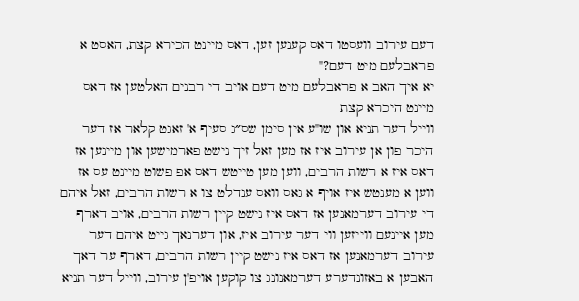דעם עירוב וועסטו דאס קענען זען, דאס מיינט הכירא קצת, האסט א פראבלעם מיט דעם?"
יא איך האב א פראבלעם מיט דעם אויב די רבנים האלטען אז דאס מיינט היכרא קצת
ווייל דער תניא און שו"ע אין סימן שס״ג סעיף א' זאגט קלאר אז דער היכר פון אן עירוב איז אז מען זאל זיך נישט פארמישען און מיינען אז דאס איז א רשות הרבים, ווען מען טייטש דאס אפ פשוט מיינט עס אז ווען א מענטש איז אויף א גאס וואס ענדלט צו א רשות הרבים, זאל איהם די עירוב דערמאנען אז דאס איז נישט קיין רשות הרבים, אויב דארף מען איינעם ווייזען ווי דער עירוב איז, און דערנאך גייט איהם דער עירוב דערמאנען אז דאס איז נישט קיין רשות הרבים, דארף ער דאך האבען א באזונדערע דערמאנונג צו קוקען אויפ'ן עירוב, ווייל דער תניא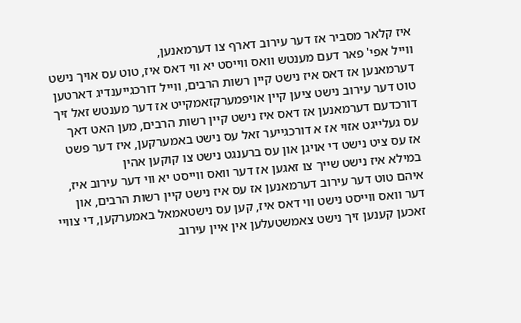איז קלאר מסביר אז דער עירוב דארף צו דערמאנען,
ווייל אפי' פאר דעם מענטש וואס ווייסט יא ווי דאס איז, טוט עס אויך נישט דערמאנען אז דאס איז נישט קיין רשות הרבים, ווייל דורכגייענדיג דארטען טוט דער עירוב נישט ציען קיין אויפמערקזאמקייט אז דער מענטש זאל זיך דורכדעם דערמאנען אז דאס איז נישט קיין רשות הרבים, מען האט דאך עס געלייגט אזוי אז א דורכגייער זאל עס נישט באמערקען, איז דער פשט אז עס ציט נישט די אויגן און עס ברענגט נישט צו קוקען אהין
במילא איז נישט שייך צו זאגען אז דער וואס ווייסט יא ווי דער עירוב איז, איהם טוט דער עירוב דערמאנען אז עס איז נישט קיין רשות הרבים, און דער וואס ווייסט נישט ווי דאס איז, קען עס נישטאמאל באמערקען, די צוויי זאכען קענען זיך נישט צאמשטעלען אין איין עירוב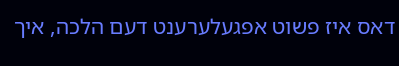דאס איז פשוט אפגעלערענט דעם הלכה, איך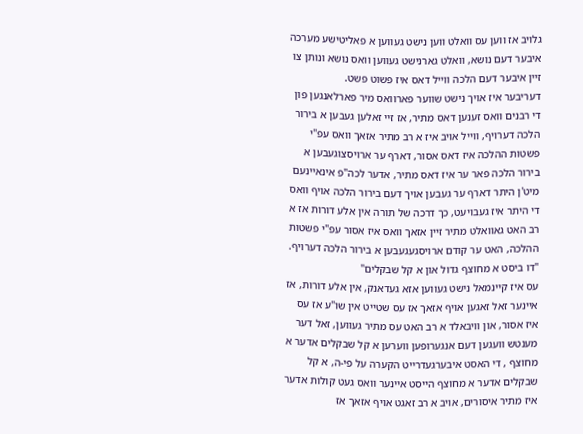גלויב אז ווען עס וואלט ווען נישט געווען א פאליטישע מערכה איבער דעם נושא, וואלט גארנישט געווען וואס נושא ונותן צו זיין איבער דעם הלכה ווייל דאס איז פשוט פשט.
דעריבער איז אויך נישט שווער פארוואס מיר פארלאנגען פון די רבנים וואס זענען דאס מתיר, אז זיי זאלען געבען א בירור הלכה דערויף, ווייל אויב איז א רב מתיר אזאך וואס עפ"י פשטות ההלכה איז דאס אסור, דארף ער ארויסצוגעבען א בירור הלכה פאר ער איז דאס מתיר, אדער לכה"פ אינאיינעם מיט'ן היתר דארף ער געבען אויך דעם בירור הלכה אויף וואס די היתר איז געבויעט, כך דרכה של תורה אין אלע דורות אז א רב האט גאוואלט מתיר זיין אזאך וואס איז אסור עפ"י פשטות ההלכה, האט ער קודם ארויסגעגעבען א בירור הלכה דערויף.
"דו ביסט א מחוצף גדול און א קל שבקלים"
עס איז קיינמאל נישט געווען אזא געדאנק, אין אלע דורות, אז איינער זאל זאגען אויף אזאך אז עס שטייט אין שו"ע אז עס איז אסור, און וויבאלד א רב האט עס מתיר געווען, זאל דער מענטש וועגען דעם אנגערופען ווערען א קל שבקלים אדער א מחוצף , די האסט איבערגעדרייט הקערה על פי-ה, א קל שבקלים אדער א מחוצף הייסט איינער וואס געט קולות אדער איז מתיר איסורים, אויב א רב זאגט אויף אזאך אז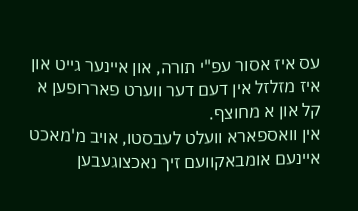עס איז אסור עפ"י תורה, און איינער גייט און איז מזלזל אין דעם דער ווערט פאררופען א קל און א מחוצף.
אין וואספארא וועלט לעבסטו, אויב מ'מאכט איינעם אומבאקוועם זיך נאכצוגעבען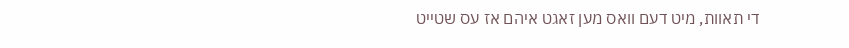די תאוות, מיט דעם וואס מען זאגט איהם אז עס שטייט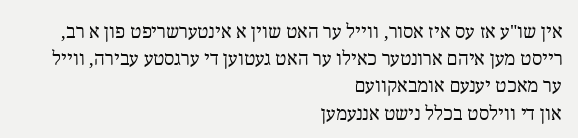אין שו"ע אז עס איז אסור, ווייל ער האט שוין א אינטערשריפט פון א רב, רייסט מען איהם ארונטער כאילו ער האט געטוען די ערגסטע עבירה, ווייל ער מאכט יענעם אומבאקוועם
און די ווילסט בכלל נישט אננעמען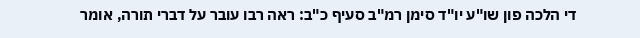די הלכה פון שו"ע יו"ד סימן רמ"ב סעיף כ"ב: ראה רבו עובר על דברי תורה, אומר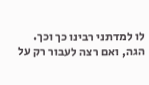לו למדתני רבינו כך וכך. הגה, ואם רצה לעבור רק על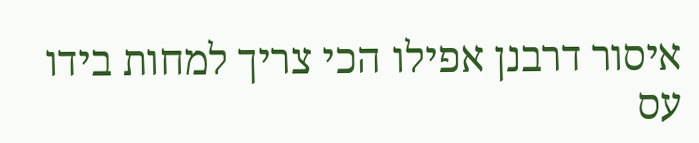איסור דרבנן אפילו הכי צריך למחות בידו
עס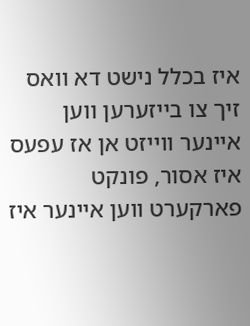איז בכלל נישט דא וואס זיך צו בייזערען ווען איינער ווייזט אן אז עפעס איז אסור, פונקט פארקערט ווען איינער איז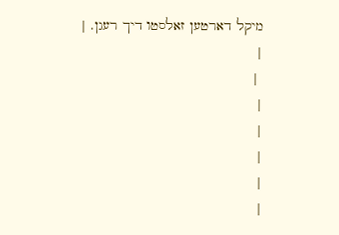מיקל דארטען זאלסטו דיך רעגן. |
|
 |
|
|
|
|
|